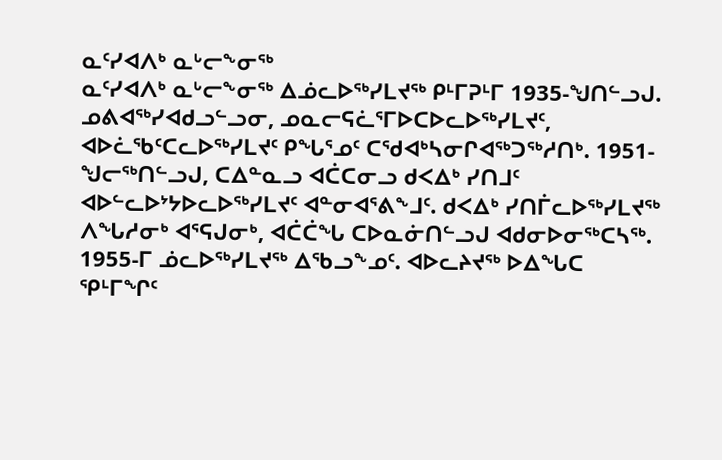ᓇᑦᓯᐊᐱᒃ ᓇᒡᓕᖕᓂᖅ
ᓇᑦᓯᐊᐱᒃ ᓇᒡᓕᖕᓂᖅ ᐃᓅᓚᐅᖅᓯᒪᔪᖅ ᑭᒻᒥᕈᒻᒥ 1935-ᖑᑎᓪᓗᒍ. ᓄᕕᐊᖅᓯᐊᑯᓗᓪᓗᓂ, ᓄᓇᓕᕋᓛᕐᒥᐅᑕᐅᓚᐅᖅᓯᒪᔪᑦ, ᐊᐅᓛᖃᑦᑕᓚᐅᖅᓯᒪᔪᑦ ᑭᖓᕐᓄᑦ ᑕᖁᐊᒃᓴᓂᒋᐊᖅᑐᖅᓱᑎᒃ. 1951-ᖑᓕᖅᑎᓪᓗᒍ, ᑕᐃᓐᓇᓗ ᐊᑖᑕᓂᓗ ᑯᐸᐃᒃ ᓯᑎᒧᑦ ᐊᐅᓪᓚᐅᔾᔭᐅᓚᐅᖅᓯᒪᔪᑦ ᐊᓐᓂᐊᕐᕕᖕᒧᑦ. ᑯᐸᐃᒃ ᓯᑎᒦᓚᐅᖅᓯᒪᔪᖅ ᐱᖓᓱᓂᒃ ᐊᕐᕋᒍᓂᒃ, ᐊᑖᑖᖓ ᑕᐅᓇᓃᑎᓪᓗᒍ ᐊᑯᓂᐅᓂᖅᑕᓴᖅ. 1955-ᒥ ᓅᓚᐅᖅᓯᒪᔪᖅ ᐃᖃᓗᖕᓄᑦ. ᐊᐅᓚᔨᔪᖅ ᐅᐃᖓᑕ ᕿᒻᒥᖏᑦ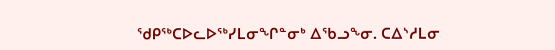ᖁᑭᖅᑕᐅᓚᐅᖅᓯᒪᓂᖏᓐᓂᒃ ᐃᖃᓗᖕᓂ. ᑕᐃᔅᓱᒪᓂ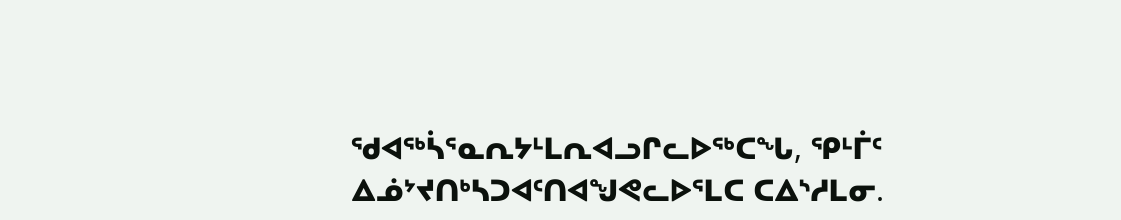ᖁᐊᖅᓵᕐᓇᕆᔭᒻᒪᕆᐊᓗᒋᓚᐅᖅᑕᖓ, ᕿᒻᒦᑦ ᐃᓅᔾᔪᑎᒃᓴᑐᐊᑦᑎᐊᖑᕙᓚᐅᕐᒪᑕ ᑕᐃᔅᓱᒪᓂ.